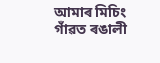আমাৰ মিচিং গাঁৱত ৰঙালী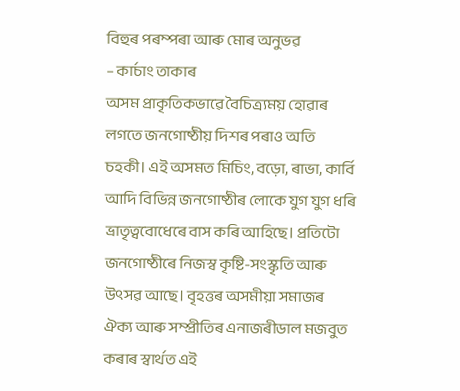বিহুৰ পৰম্পৰা আৰু মোৰ অনুভৱ
– কাৰ্চাং তাকাৰ
অসম প্ৰাকৃতিকভাৱে বৈচিত্ৰ্যময় হোৱাৰ লগতে জনগোষ্ঠীয় দিশৰ পৰাও অতি চহকী। এই অসমত মিচিং, বড়ো, ৰাভা, কাৰ্বি আদি বিভিন্ন জনগোষ্ঠীৰ লোকে যুগ যুগ ধৰি ভ্ৰাতৃত্ববোধেৰে বাস কৰি আহিছে। প্ৰতিটো জনগোষ্ঠীৰে নিজস্ব কৃষ্টি-সংস্কৃতি আৰু উৎসৱ আছে। বৃহত্তৰ অসমীয়া সমাজৰ ঐক্য আৰু সম্প্ৰীতিৰ এনাজৰীডাল মজবুত কৰাৰ স্বাৰ্থত এই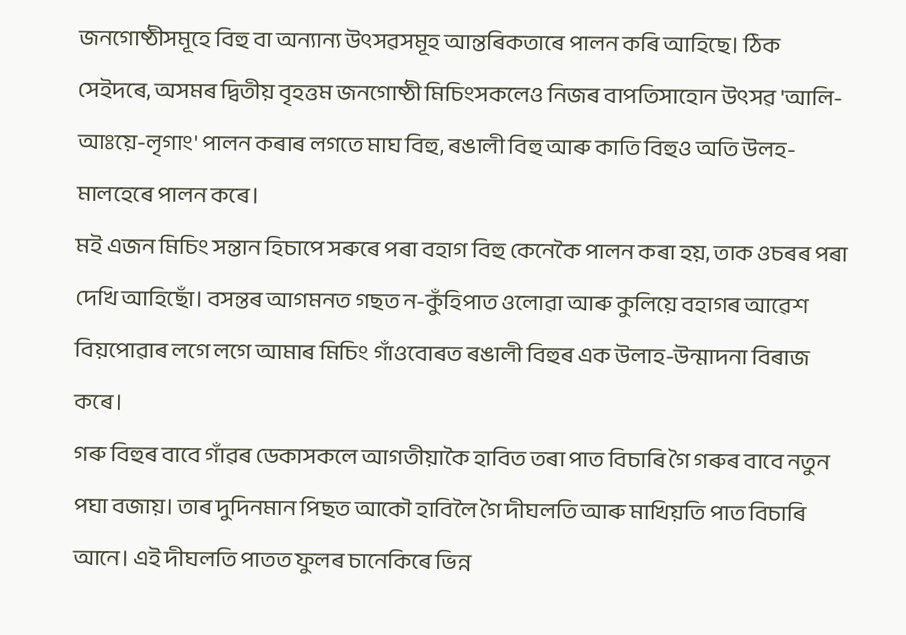জনগোষ্ঠীসমূহে বিহু বা অন্যান্য উৎসৱসমূহ আন্তৰিকতাৰে পালন কৰি আহিছে। ঠিক সেইদৰে, অসমৰ দ্বিতীয় বৃহত্তম জনগোষ্ঠী মিচিংসকলেও নিজৰ বাপতিসাহোন উৎসৱ 'আলি-আঃয়ে-লৃগাং' পালন কৰাৰ লগতে মাঘ বিহু, ৰঙালী বিহু আৰু কাতি বিহুও অতি উলহ-মালহেৰে পালন কৰে।
মই এজন মিচিং সন্তান হিচাপে সৰুৰে পৰা বহাগ বিহু কেনেকৈ পালন কৰা হয়, তাক ওচৰৰ পৰা দেখি আহিছোঁ। বসন্তৰ আগমনত গছত ন-কুঁহিপাত ওলোৱা আৰু কুলিয়ে বহাগৰ আৱেশ বিয়পোৱাৰ লগে লগে আমাৰ মিচিং গাঁওবোৰত ৰঙালী বিহুৰ এক উলাহ-উন্মাদনা বিৰাজ কৰে।
গৰু বিহুৰ বাবে গাঁৱৰ ডেকাসকলে আগতীয়াকৈ হাবিত তৰা পাত বিচাৰি গৈ গৰুৰ বাবে নতুন পঘা বজায়। তাৰ দুদিনমান পিছত আকৌ হাবিলৈ গৈ দীঘলতি আৰু মাখিয়তি পাত বিচাৰি আনে। এই দীঘলতি পাতত ফুলৰ চানেকিৰে ভিন্ন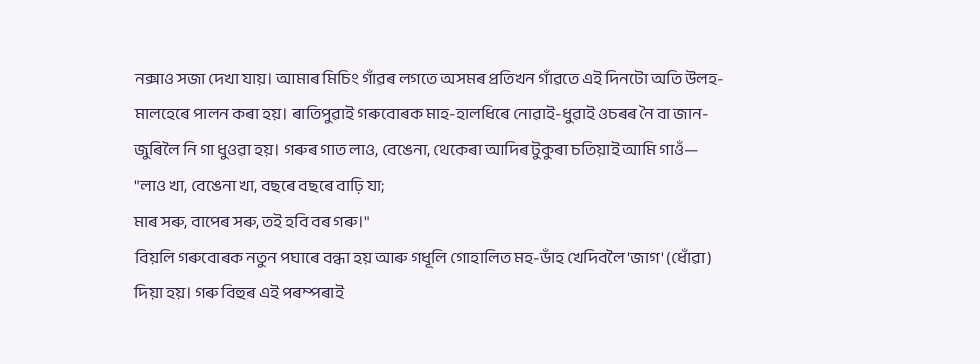নক্সাও সজা দেখা যায়। আমাৰ মিচিং গাঁৱৰ লগতে অসমৰ প্ৰতিখন গাঁৱতে এই দিনটো অতি উলহ-মালহেৰে পালন কৰা হয়। ৰাতিপুৱাই গৰুবোৰক মাহ-হালধিৰে নোৱাই-ধুৱাই ওচৰৰ নৈ বা জান-জুৰিলৈ নি গা ধুওৱা হয়। গৰুৰ গাত লাও, বেঙেনা, থেকেৰা আদিৰ টুকুৰা চতিয়াই আমি গাওঁ—
"লাও খা, বেঙেনা খা, বছৰে বছৰে বাঢ়ি যা;
মাৰ সৰু, বাপেৰ সৰু, তই হবি বৰ গৰু।"
বিয়লি গৰুবোৰক নতুন পঘাৰে বন্ধা হয় আৰু গধূলি গোহালিত মহ-ডাঁহ খেদিবলৈ 'জাগ' (ধোঁৱা) দিয়া হয়। গৰু বিহুৰ এই পৰম্পৰাই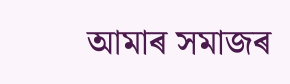আমাৰ সমাজৰ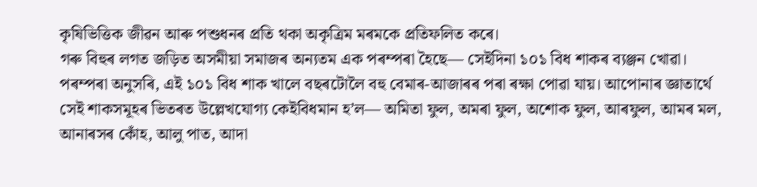কৃষিভিত্তিক জীৱন আৰু পশুধনৰ প্ৰতি থকা অকৃত্রিম মৰমকে প্ৰতিফলিত কৰে।
গৰু বিহুৰ লগত জড়িত অসমীয়া সমাজৰ অন্যতম এক পৰম্পৰা হৈছে— সেইদিনা ১০১ বিধ শাকৰ ব্যঞ্জন খোৱা। পৰম্পৰা অনুসৰি, এই ১০১ বিধ শাক খালে বছৰটোলৈ বহু বেমাৰ-আজাৰৰ পৰা ৰক্ষা পোৱা যায়। আপোনাৰ জ্ঞাতাৰ্থে সেই শাকসমূহৰ ভিতৰত উল্লেখযোগ্য কেইবিধমান হ’ল— অমিতা ফুল, অমৰা ফুল, অশোক ফুল, আৰফুল, আমৰ মল, আনাৰসৰ কোঁহ, আলু পাত, আদা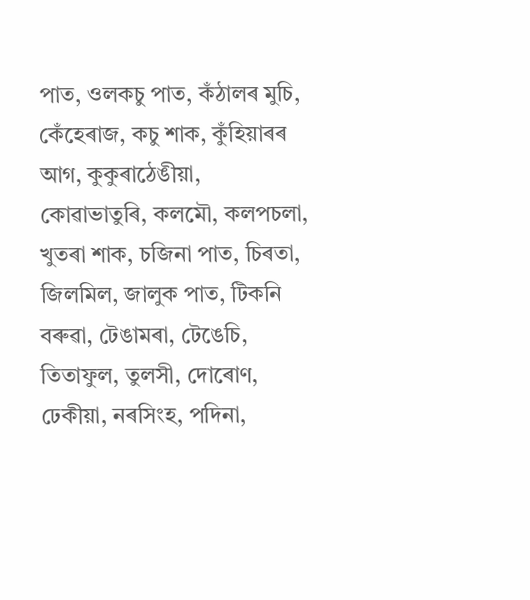পাত, ওলকচু পাত, কঁঠালৰ মুচি, কেঁহেৰাজ, কচু শাক, কুঁহিয়াৰৰ আগ, কুকুৰাঠেঙীয়া, কোৱাভাতুৰি, কলমৌ, কলপচলা, খুতৰা শাক, চজিনা পাত, চিৰতা, জিলমিল, জালুক পাত, টিকনি বৰুৱা, টেঙামৰা, টেঙেচি, তিতাফুল, তুলসী, দোৰোণ, ঢেকীয়া, নৰসিংহ, পদিনা,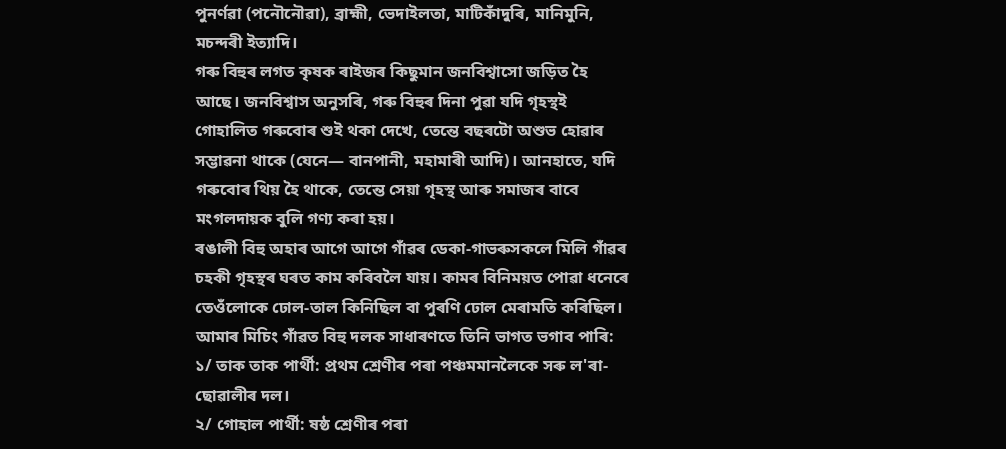পুনৰ্ণৱা (পনৌনৌৱা), ব্ৰাহ্মী, ভেদাইলতা, মাটিকাঁদুৰি, মানিমুনি, মচন্দৰী ইত্যাদি।
গৰু বিহুৰ লগত কৃষক ৰাইজৰ কিছুমান জনবিশ্বাসো জড়িত হৈ আছে। জনবিশ্বাস অনুসৰি, গৰু বিহুৰ দিনা পুৱা যদি গৃহস্থই গোহালিত গৰুবোৰ শুই থকা দেখে, তেন্তে বছৰটো অশুভ হোৱাৰ সম্ভাৱনা থাকে (যেনে— বানপানী, মহামাৰী আদি)। আনহাতে, যদি গৰুবোৰ থিয় হৈ থাকে, তেন্তে সেয়া গৃহস্থ আৰু সমাজৰ বাবে মংগলদায়ক বুলি গণ্য কৰা হয়।
ৰঙালী বিহু অহাৰ আগে আগে গাঁৱৰ ডেকা-গাভৰুসকলে মিলি গাঁৱৰ চহকী গৃহস্থৰ ঘৰত কাম কৰিবলৈ যায়। কামৰ বিনিময়ত পোৱা ধনেৰে তেওঁলোকে ঢোল-তাল কিনিছিল বা পুৰণি ঢোল মেৰামতি কৰিছিল। আমাৰ মিচিং গাঁৱত বিহু দলক সাধাৰণতে তিনি ভাগত ভগাব পাৰি:
১/ তাক তাক পাৰ্থী: প্ৰথম শ্ৰেণীৰ পৰা পঞ্চমমানলৈকে সৰু ল'ৰা-ছোৱালীৰ দল।
২/ গোহাল পাৰ্থী: ষষ্ঠ শ্ৰেণীৰ পৰা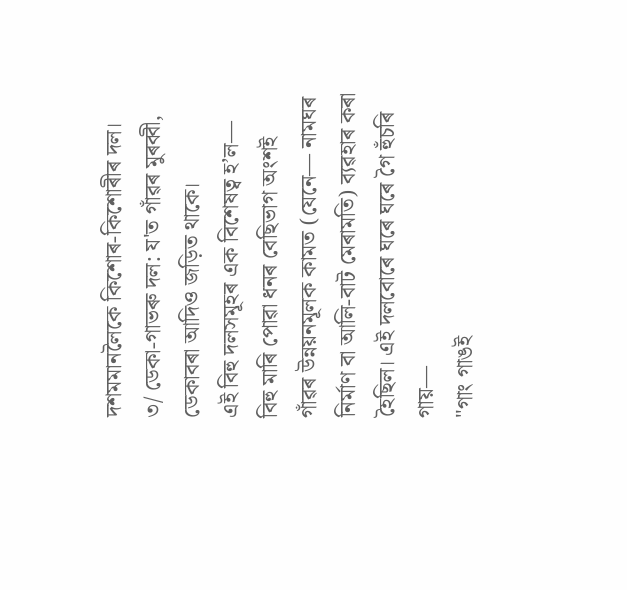দশমমানলৈকে কিশোৰ-কিশোৰীৰ দল।
৩/ ডেকা-গাভৰু দল: য'ত গাঁৱৰ মুৰব্বী, ডেকাবৰা আদিও জড়িত থাকে।
এই বিহু দলসমূহৰ এক বিশেষত্ব হ’ল— বিহু মাৰি পোৱা ধনৰ বেছিভাগ অংশই গাঁৱৰ উন্নয়নমূলক কামত (যেনে— নামঘৰ নিৰ্মাণ বা আলি-বাট মেৰামতি) ব্যৱহাৰ কৰা হৈছিল। এই দলবোৰে ঘৰে ঘৰে গৈ হুঁচৰি গায়—
"গাং গাঙই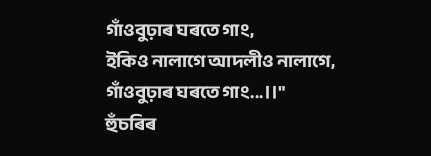গাঁওবুঢ়াৰ ঘৰতে গাং,
ইকিও নালাগে আদলীও নালাগে,
গাঁওবুঢ়াৰ ঘৰতে গাং...।।"
হুঁচৰিৰ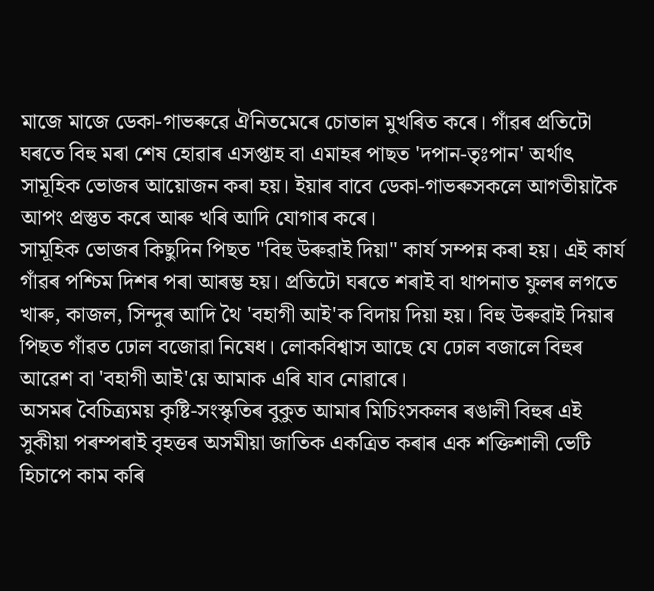মাজে মাজে ডেকা-গাভৰুৱে ঐনিতমেৰে চোতাল মুখৰিত কৰে। গাঁৱৰ প্ৰতিটো ঘৰতে বিহু মৰা শেষ হোৱাৰ এসপ্তাহ বা এমাহৰ পাছত 'দপান-তৃঃপান' অৰ্থাৎ সামূহিক ভোজৰ আয়োজন কৰা হয়। ইয়াৰ বাবে ডেকা-গাভৰুসকলে আগতীয়াকৈ আপং প্ৰস্তুত কৰে আৰু খৰি আদি যোগাৰ কৰে।
সামূহিক ভোজৰ কিছুদিন পিছত "বিহু উৰুৱাই দিয়া" কাৰ্য সম্পন্ন কৰা হয়। এই কাৰ্য গাঁৱৰ পশ্চিম দিশৰ পৰা আৰম্ভ হয়। প্ৰতিটো ঘৰতে শৰাই বা থাপনাত ফুলৰ লগতে খাৰু, কাজল, সিন্দুৰ আদি থৈ 'বহাগী আই'ক বিদায় দিয়া হয়। বিহু উৰুৱাই দিয়াৰ পিছত গাঁৱত ঢোল বজোৱা নিষেধ। লোকবিশ্বাস আছে যে ঢোল বজালে বিহুৰ আৱেশ বা 'বহাগী আই'য়ে আমাক এৰি যাব নোৱাৰে।
অসমৰ বৈচিত্ৰ্যময় কৃষ্টি-সংস্কৃতিৰ বুকুত আমাৰ মিচিংসকলৰ ৰঙালী বিহুৰ এই সুকীয়া পৰম্পৰাই বৃহত্তৰ অসমীয়া জাতিক একত্ৰিত কৰাৰ এক শক্তিশালী ভেটি হিচাপে কাম কৰি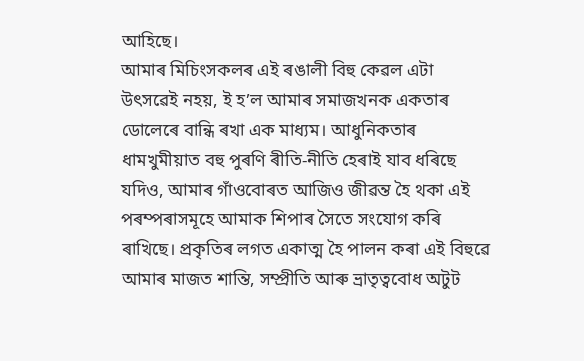আহিছে।
আমাৰ মিচিংসকলৰ এই ৰঙালী বিহু কেৱল এটা উৎসৱেই নহয়, ই হ’ল আমাৰ সমাজখনক একতাৰ ডোলেৰে বান্ধি ৰখা এক মাধ্যম। আধুনিকতাৰ ধামখুমীয়াত বহু পুৰণি ৰীতি-নীতি হেৰাই যাব ধৰিছে যদিও, আমাৰ গাঁওবোৰত আজিও জীৱন্ত হৈ থকা এই পৰম্পৰাসমূহে আমাক শিপাৰ সৈতে সংযোগ কৰি ৰাখিছে। প্ৰকৃতিৰ লগত একাত্ম হৈ পালন কৰা এই বিহুৱে আমাৰ মাজত শান্তি, সম্প্ৰীতি আৰু ভ্ৰাতৃত্ববোধ অটুট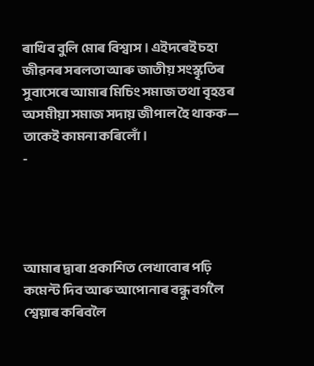ৰাখিব বুলি মোৰ বিশ্বাস। এইদৰেই চহা জীৱনৰ সৰলতা আৰু জাতীয় সংস্কৃতিৰ সুবাসেৰে আমাৰ মিচিং সমাজ তথা বৃহত্তৰ অসমীয়া সমাজ সদায় জীপাল হৈ থাকক— তাকেই কামনা কৰিলোঁ।
-




আমাৰ দ্বাৰা প্ৰকাশিত লেখাবোৰ পঢ়ি কমেন্ট দিব আৰু আপোনাৰ বন্ধু বৰ্গলৈ শ্বেয়াৰ কৰিবলৈ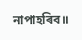নাপাহৰিব॥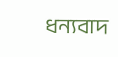ধন্যবাদ